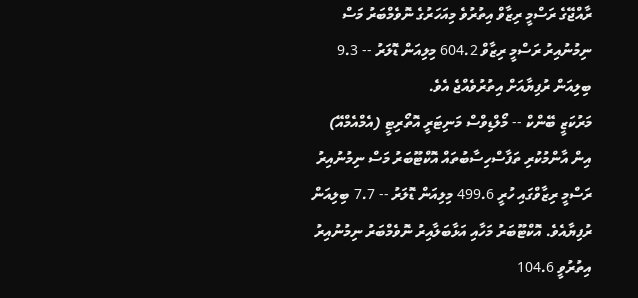ރާއްޖޭގެ ރަސްމީ ރިޒާވް އިތުރުވެ މިއަހަރުގެ ނޮވެމްބަރު މަސް ނިމުނުއިރު ރަސްމީ ރިޒާވް 604.2 މިލިއަން ޑޮލަރު -- 9.3 ބިލިއަން ރުފިޔާއަށް އިތުރުވެއްޖެ އެވެ.
މަރުކަޒީ ބޭންކް -- މޯލްޑިވްސް މަނިޓަރީ އޮތޯރިޓީ (އެމްއެމްއޭ) އިން އާންމުކުރި ތަފާސްހިސާބުތައް އޮކްޓޫބަރު މަސް ނިމުނުއިރު ރަސްމީ ރިޒާވްގައި ހުރީ 499.6 މިލިއަން ޑޮލަރު -- 7.7 ބިލިއަން ރުފިޔާއެވެ. އޮކްޓޫބަރު މަހާއި އަޅާބަލާއިރު ނޮވެމްބަރު ނިމުނުއިރު އިތުރުވީ 104.6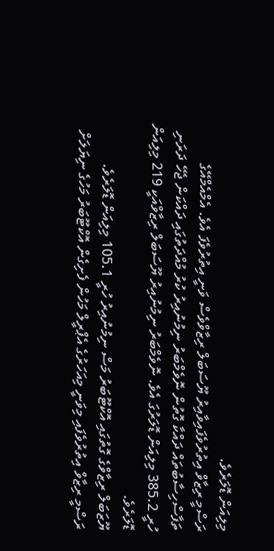މިލިއަން ޑޮލަރެވެ.
ރަސްމީ ރިޒާވް އިތުރުވެފައިވާއިރު ޔޫސަބަލް ރިޒާވްވެސް ވަނީ އިތުރުވެފަ އެވެ. އެމްއެމްއޭގެ ތަފާސްހިސާބުތައް ދައްކާ ގޮތުން ނޮވެމްބަރު ނިމުނުއިރު ކުރު މުއްދަތުގައި ދައްކަން ޖެހޭ ދަރަނި ހުރީ 385.2 މިލިއަން ޑޮލަރުގަ އެވެ. ނޮވެމްބަރު ނިމުނުއިރު ޔޫސަބަލް ރިޒާވްއަކީ 219 މިލިއަން ޑޮލަރެވެ.
ޔޫޒަބަލް ރިޒާވްގެ ގޮތުގައި އޮކްޓޫބަރު މަސް ނިމުނުއިރު ހުރީ 105.1 މިލިއަން ޑޮލަރެވެ.
ރަސްމީ ރިޒާވް އިތުރުވެފައި މިވަނީ މިއަހަރުގެ އެޕްރީލް މަހުން ފެށިގެން އޮކްޓޫބަރު މަހުގެ ނިޔަލަށް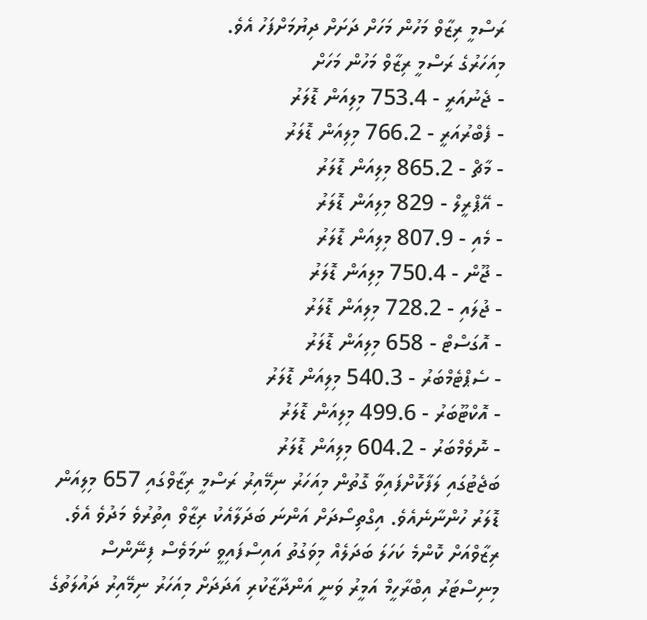ރަސްމީ ރިޒާވް މަހުން މަހަށް ދަށަށް ދިޔުމަށްފަހު އެވެ.
މިއަހަރުގެ ރަސްމީ ރިޒާވް މަހުން މަހަށް
- ޖެނުއަރީ - 753.4 މިލިއަން ޑޮލަރު
- ފެބްރުއަރީ - 766.2 މިލިއަން ޑޮލަރު
- މާޗް - 865.2 މިލިއަން ޑޮލަރު
- އޭޕްރީލް - 829 މިލިއަން ޑޮލަރު
- މެއި - 807.9 މިލިއަން ޑޮލަރު
- ޖޫން - 750.4 މިލިއަން ޑޮލަރު
- ޖުލައި - 728.2 މިލިއަން ޑޮލަރު
- އޮގަސްޓް - 658 މިލިއަން ޑޮލަރު
- ސެޕްޓެމްބަރު - 540.3 މިލިއަން ޑޮލަރު
- އޮކްޓޫބަރު - 499.6 މިލިއަން ޑޮލަރު
- ނޮވެމްބަރު - 604.2 މިލިއަން ޑޮލަރު
ބަޖެޓުގައި ލަފާކޮށްފައިވާ ގޮތުން މިއަހަރު ނިމޭއިރު ރަސްމީ ރިޒާވްގައި 657 މިލިއަން ޑޮލަރު ހުންނާނެއެވެ. އިގްތިސޯދަށް އަންނަ ބަދަލާއެކު ރިޒާވް އިތުރުވެ މަދުވެ އެވެ.
ރިޒާވްއަށް ކޮންމެ ކަހަލަ ބަދަލެއް މިވަގުތު އައިސްފައިވީ ނަމަވެސް ފިނޭންސް މިނިސްޓަރު އިބްރާހީމް އަމީރު ވަނީ އަންދާޒާކުރި އަދަދަށް މިއަހަރު ނިމޭއިރު ދައުލަތުގެ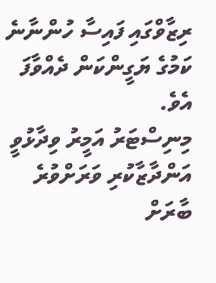ރިޒާވްގައި ފައިސާ ހުންނާނެ ކަމުގެ ޔަގީންކަން ދެއްވާފަ އެވެ.
މިނިސްޓަރު އަމީރު ވިދާޅުވީ އަންދާޒާކުރި ވަރަށްވުރެ ބާރަށް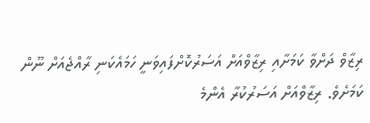ރިޒާވް ދަށްވާ ކަމަށާއި ރިޒާވްއަށް އަސަރުކޮށްފައިވަނީ ހަމައެކަނި ރާއްޖެއަށް ނޫން ކަމަށެވެ. ރިޒާވްއަށް އަސަރުކުރާ އެންމެ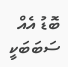ބޮޑު އެއް ސަބަބަކީ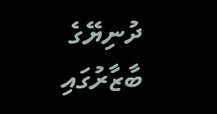ދުނިޔޭގެ ބާޒާރުގައި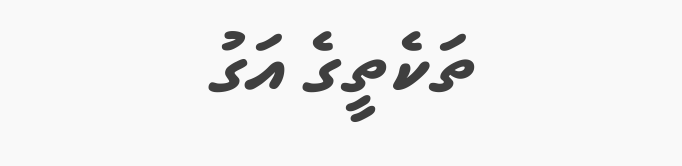ތަކެތީގެ އަގު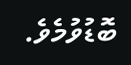ބޮޑުވުމެވެ.